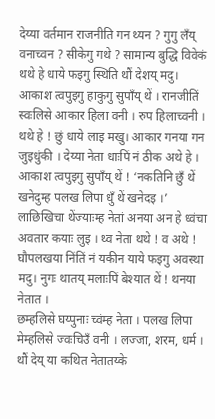देय्या वर्तमान राजनीति गन थ्यन ? गुगु लँय् वनाच्वन ? सीकेगु गथे ? सामान्य बुद्धि विवेकं थथे हे धाये फइगु स्थिति थौं देशय् मदु। आकाश त्वपुइगु हाकुगु सुपाँय् थें । रानजीतिं स्वःलिसे आकार हिला वनी । रुप हिलाच्वनी । थथे हे ! छुं धाये लाइ मखु। आकार गनया गन जुइधुंकी । देय्या नेता धाःपिं नं ठीक अथे हे । आकाश त्वपुइगु सुपाँय् थें ! ‘नकतिनि छुँ थें खनेदुम्ह पलख लिपा धुँ थें खनेदइ ।’ लाछिखिचा थेंज्याःम्ह नेतां अनया अन हे ध्वंचा अवतार कयाः लुइ । थ्व नेता थथे ! व अथे ! घौपलखया निंतिं नं यकीन याये फइगु अवस्था मदु। नुगः थातय् मलाःपिं बेश्यात थें ! थनया नेतात ।
छम्हलिसे घय्पुनाः च्वंम्ह नेता । पलख लिपा मेम्हलिसे ज्वःचिउँ वनी । लज्जा, शरम, धर्म । थौं देय् या कथित नेतातय्के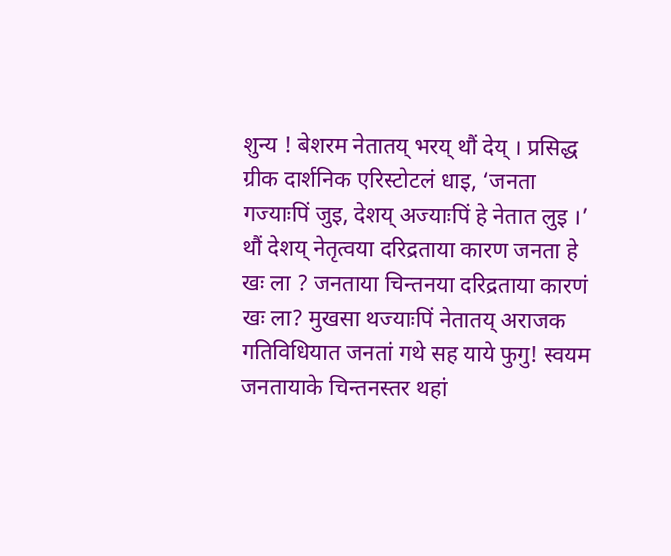शुन्य ! बेशरम नेतातय् भरय् थौं देय् । प्रसिद्ध ग्रीक दार्शनिक एरिस्टोटलं धाइ, ‘जनता गज्याःपिं जुइ, देशय् अज्याःपिं हे नेतात लुइ ।’ थौं देशय् नेतृत्वया दरिद्रताया कारण जनता हे खः ला ? जनताया चिन्तनया दरिद्रताया कारणं खः ला? मुखसा थज्याःपिं नेतातय् अराजक गतिविधियात जनतां गथे सह याये फुगु! स्वयम जनतायाके चिन्तनस्तर थहां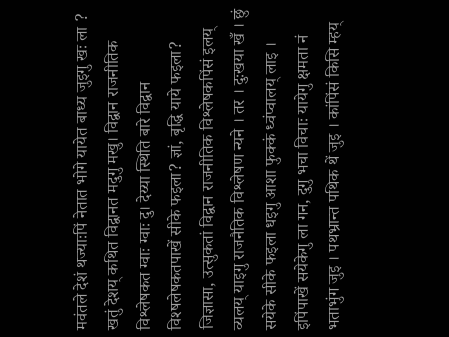मवंतले देशं थज्याःपिं नेतात भोगे यायेत बाध्य जुइगु खः ला ?
खतुं देशय् कथित विद्वानत मदुगु मखु। विद्वान राजनीतिक विश्लेषकत ग्वाः ग्वाः दु। देय्या स्थिति बारे विद्वान विश्षलेषकतपाखें सीके फइला? ज्ञां, बृद्धि याये फइला? जिज्ञासा, उत्सुकतां विद्वान राजनीतिक विश्लेषकपिंसं इलय् व्यलय् याइगु राजनैतिक विश्लेषण न्यने । तर । दुःखया खँ । छुं सयेके सीके फइला धइगु आशा फुक्कं ध्वंप्वालय् लाइ । इपिंपाखें सयेकेगु ला गन, दुगु भचा विचाः यायेगु क्षमता नं भताभुंग जुइ । पथभ्रान्त पथिक थें जुइ । कांपिंसं किसि म्हय्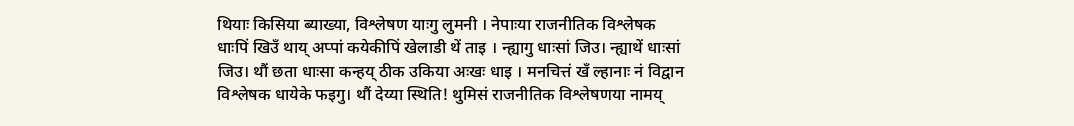थियाः किसिया ब्याख्या, विश्लेषण याःगु लुमनी । नेपाःया राजनीतिक विश्लेषक धाःपिं खिउँ थाय् अप्पां कयेकीपिं खेलाडी थें ताइ । न्ह्यागु धाःसां जिउ। न्ह्याथें धाःसां जिउ। थौं छता धाःसा कन्हय् ठीक उकिया अःखः धाइ । मनचित्तं खँ ल्हानाः नं विद्वान विश्लेषक धायेके फइगु। थौं देय्या स्थिति! थुमिसं राजनीतिक विश्लेषणया नामय्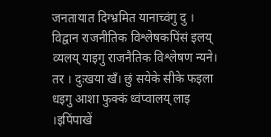जनतायात दिग्भ्रमित यानाच्वंगु दु ।
विद्वान राजनीतिक विश्लेषकपिंसं इलय् व्यलय् याइगु राजनैतिक विश्लेषण न्यने। तर । दुःखया खँ। छुं सयेके सीके फइला धइगु आशा फुक्कं ध्वंप्वालय् लाइ ।इपिंपाखें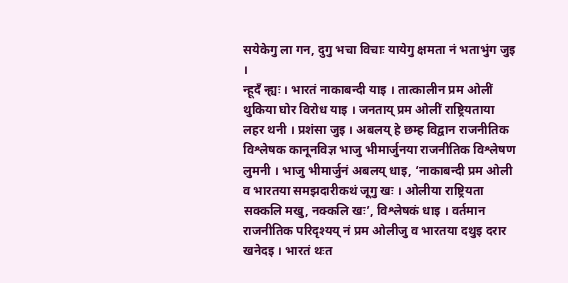सयेकेगु ला गन, दुगु भचा विचाः यायेगु क्षमता नं भताभुंग जुइ ।
न्हूदँ न्ह्यः । भारतं नाकाबन्दी याइ । तात्कालीन प्रम ओलीं थुकिया घोर विरोध याइ । जनताय् प्रम ओलीं राष्ट्रियताया लहर थनी । प्रशंसा जुइ । अबलय् हे छम्ह विद्वान राजनीतिक विश्लेषक कानूनविज्ञ भाजु भीमार्जुनया राजनीतिक विश्लेषण लुमनी । भाजु भीमार्जुनं अबलय् धाइ, ‘नाकाबन्दी प्रम ओली व भारतया समझदारीकथं जूगु खः । ओलीया राष्ट्रियता सक्कलि मखु, नक्कलि खः’, विश्लेषकं धाइ । वर्तमान राजनीतिक परिदृश्यय् नं प्रम ओलीजु व भारतया दथुइ दरार खनेदइ । भारतं थःत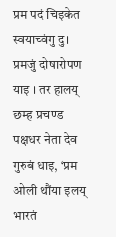प्रम पदं चिइकेत स्वयाच्वंगु दु। प्रमजुं दोषारोपण याइ । तर हालय् छम्ह प्रचण्ड पक्षधर नेता देव गुरुबं धाइ, ‘प्रम ओली थौंया इलय् भारतं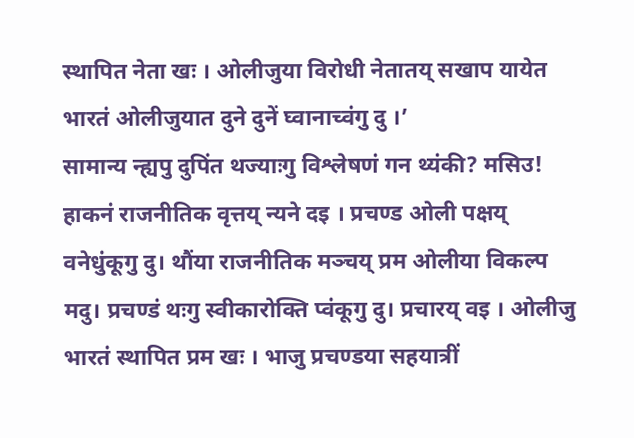स्थापित नेता खः । ओलीजुया विरोधी नेतातय् सखाप यायेत भारतं ओलीजुयात दुने दुनें घ्वानाच्वंगु दु ।’
सामान्य न्ह्यपु दुपिंत थज्याःगु विश्लेषणं गन थ्यंकी? मसिउ! हाकनं राजनीतिक वृत्तय् न्यने दइ । प्रचण्ड ओली पक्षय् वनेधुंकूगु दु। थौंया राजनीतिक मञ्चय् प्रम ओलीया विकल्प मदु। प्रचण्डं थःगु स्वीकारोक्ति प्वंकूगु दु। प्रचारय् वइ । ओलीजु भारतं स्थापित प्रम खः । भाजु प्रचण्डया सहयात्रीं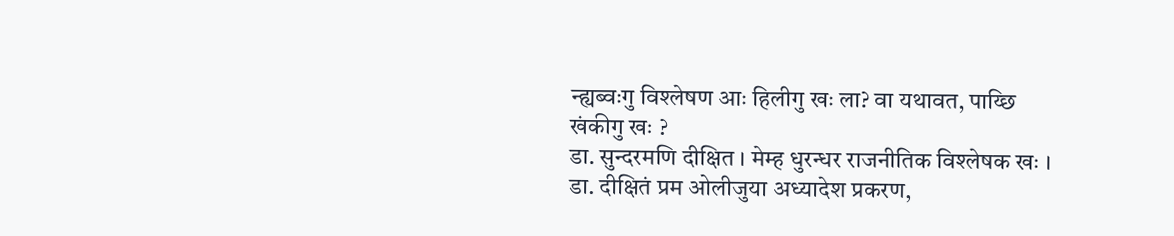न्ह्यब्वःगु विश्लेषण आः हिलीगु खः ला? वा यथावत, पाय्छि खंकीगु खः ?
डा. सुन्दरमणि दीक्षित । मेम्ह धुरन्धर राजनीतिक विश्लेषक खः । डा. दीक्षितं प्रम ओलीजुया अध्यादेश प्रकरण,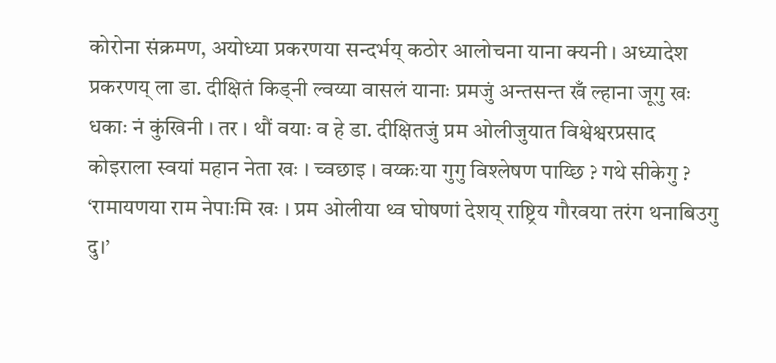कोरोना संक्रमण, अयोध्या प्रकरणया सन्दर्भय् कठोर आलोचना याना क्यनी । अध्यादेश प्रकरणय् ला डा. दीक्षितं किड्नी ल्वय्या वासलं यानाः प्रमजुं अन्तसन्त खँ ल्हाना जूगु खः धकाः नं कुंखिनी । तर । थौं वयाः व हे डा. दीक्षितजुं प्रम ओलीजुयात विश्वेश्वरप्रसाद कोइराला स्वयां महान नेता खः । च्वछाइ । वय्कःया गुगु विश्लेषण पाय्छि ? गथे सीकेगु ?
‘रामायणया राम नेपाःमि खः । प्रम ओलीया थ्व घोषणां देशय् राष्ट्रिय गौरवया तरंग थनाबिउगु दु।’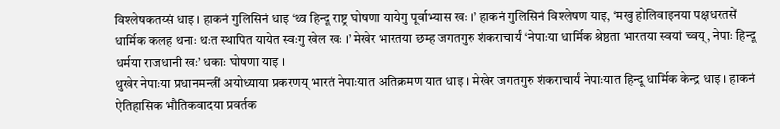विश्लेषकतय्सं धाइ । हाकनं गुलिसिनं धाइ ‘थ्व हिन्दू राष्ट्र घोषणा यायेगु पूर्वाभ्यास खः ।’ हाकनं गुलिसिनं विश्लेषण याइ, ‘मखु होलिवाइनया पक्षधरतसें धार्मिक कलह थनाः थःत स्थापित यायेत स्वःगु खेल खः ।’ मेखेर भारतया छम्ह जगतगुरु शंकराचार्यं ‘नेपाःया धार्मिक श्रेष्ठता भारतया स्वयां च्वय्, नेपाः हिन्दू धर्मया राजधानी खः’ धकाः घोषणा याइ ।
थुखेर नेपाःया प्रधानमन्त्रीं अयोध्याया प्रकरणय् भारतं नेपाःयात अतिक्रमण यात धाइ । मेखेर जगतगुरु शंकराचार्यं नेपाःयात हिन्दू धार्मिक केन्द्र धाइ । हाकनं ऐतिहासिक भौतिकवादया प्रवर्तक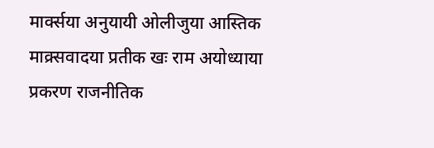मार्क्सया अनुयायी ओलीजुया आस्तिक माक्र्सवादया प्रतीक खः राम अयोध्याया प्रकरण राजनीतिक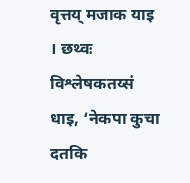वृत्तय् मजाक याइ । छथ्वः विश्लेषकतय्सं धाइ, ‘नेकपा कुचा दतकि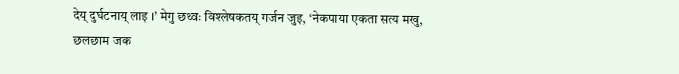देय् दुर्घटनाय् लाइ ।’ मेगु छथ्वः विश्लेषकतय् गर्जन जुइ, ‘नेकपाया एकता सत्य मखु, छलछाम जक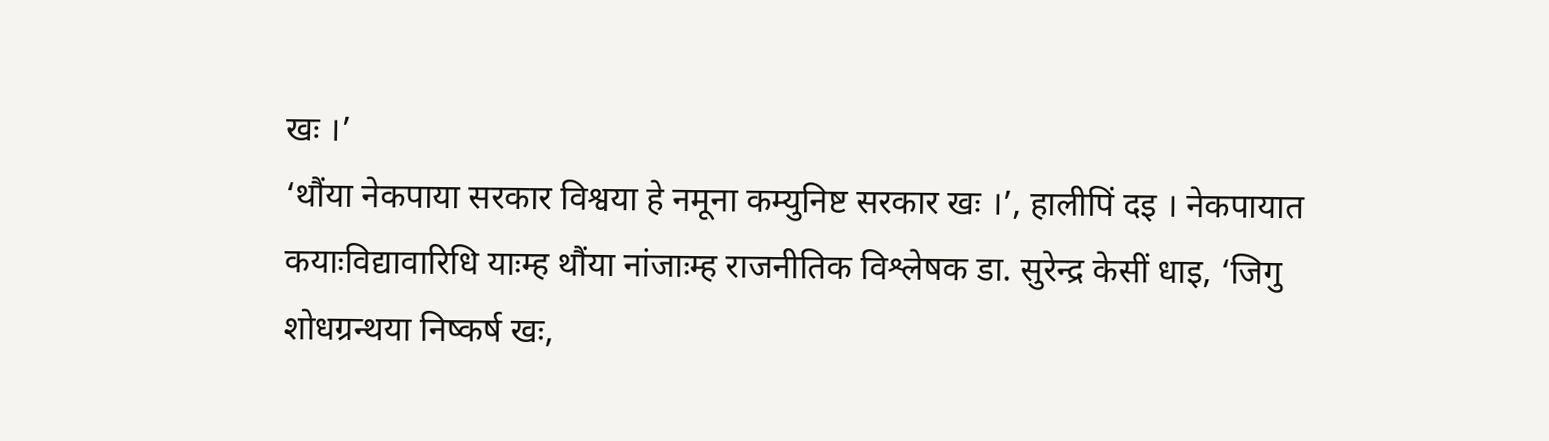खः ।’
‘थौंया नेकपाया सरकार विश्वया हे नमूना कम्युनिष्ट सरकार खः ।’, हालीपिं दइ । नेकपायात कयाःविद्यावारिधि याःम्ह थौंया नांजाःम्ह राजनीतिक विश्लेषक डा. सुरेन्द्र केसीं धाइ, ‘जिगु शोधग्रन्थया निष्कर्ष खः,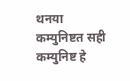थनया कम्युनिष्टत सही कम्युनिष्ट हे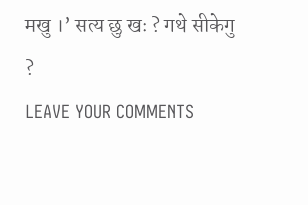मखु ।’ सत्य छु खः ? गथे सीकेगु ?
LEAVE YOUR COMMENTS